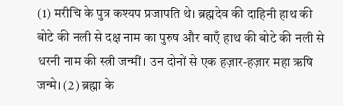(1) मरीचि के पुत्र कश्यप प्रजापति थे। ब्रह्मदेव की दाहिनी हाथ की बोटे की नली से दक्ष नाम का पुरुष और बाएँ हाथ की बोटे की नली से धरनी नाम की स्त्री जन्मीं। उन दोनों से एक हज़ार-हज़ार महा ऋषि जन्मे। (2) ब्रह्मा के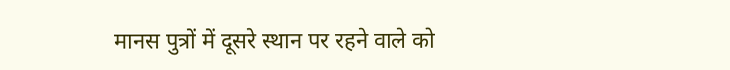मानस पुत्रों में दूसरे स्थान पर रहने वाले को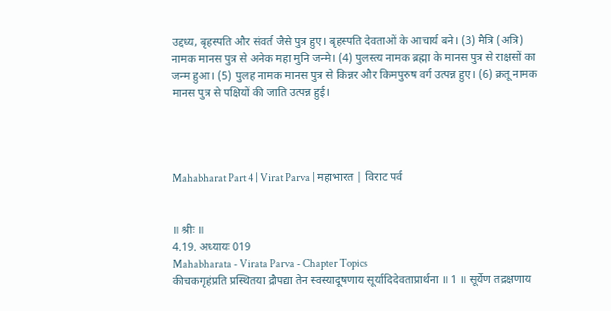उद्दध्य, बृहस्पति और संवर्त जैसे पुत्र हुए। बृहस्पति देवताओं के आचार्य बने। (3) मैत्रि (अत्रि) नामक मानस पुत्र से अनेक महा मुनि जन्मे। (4) पुलस्त्य नामक ब्रह्मा के मानस पुत्र से राक्षसों का जन्म हुआ। (5) पुलह नामक मानस पुत्र से किन्नर और किमपुरुष वर्ग उत्पन्न हुए। (6) क्रतू नामक मानस पुत्र से पक्षियों की जाति उत्पन्न हुई।




Mahabharat Part 4 | Virat Parva | महाभारत | विराट पर्व


॥ श्रीः ॥
4.19. अध्यायः 019
Mahabharata - Virata Parva - Chapter Topics
कीचकगृहंप्रति प्रस्थितया द्रौपद्या तेन स्वस्यादूषणाय सूर्यादिदेवताप्रार्थना ॥ 1 ॥ सूर्येण तद्रक्षणाय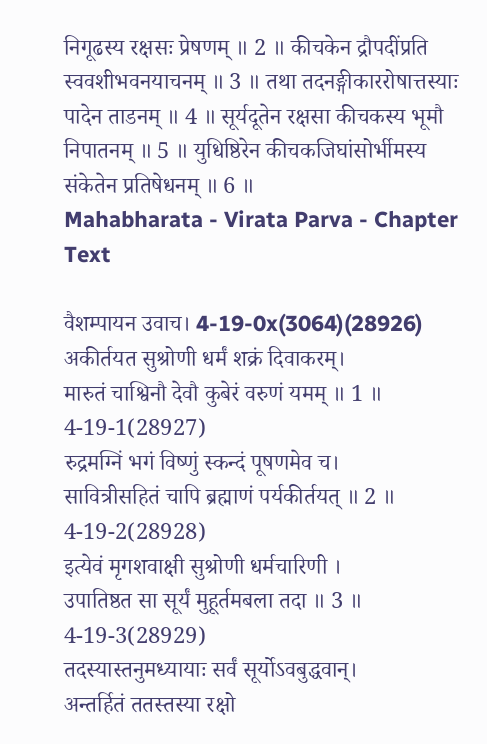निगूढस्य रक्षसः प्रेषणम् ॥ 2 ॥ कीचकेन द्रौपदींप्रति स्ववशीभवनयाचनम् ॥ 3 ॥ तथा तदनङ्गीकाररोषात्तस्याः पादेन ताडनम् ॥ 4 ॥ सूर्यदूतेन रक्षसा कीचकस्य भूमौ निपातनम् ॥ 5 ॥ युधिष्ठिरेन कीचकजिघांसोर्भीमस्य संकेतेन प्रतिषेधनम् ॥ 6 ॥
Mahabharata - Virata Parva - Chapter Text

वैशम्पायन उवाच। 4-19-0x(3064)(28926)
अकीर्तयत सुश्रोणी धर्मं शक्रं दिवाकरम्।
मारुतं चाश्विनौ देवौ कुबेरं वरुणं यमम् ॥ 1 ॥ 4-19-1(28927)
रुद्रमग्निं भगं विष्णुं स्कन्दं पूषणमेव च।
सावित्रीसहितं चापि ब्रह्माणं पर्यकीर्तयत् ॥ 2 ॥ 4-19-2(28928)
इत्येवं मृगशवाक्षी सुश्रोणी धर्मचारिणी ।
उपातिष्ठत सा सूर्यं मुहूर्तमबला तदा ॥ 3 ॥ 4-19-3(28929)
तदस्यास्तनुमध्यायाः सर्वं सूर्योऽवबुद्धवान्।
अन्तर्हितं ततस्तस्या रक्षो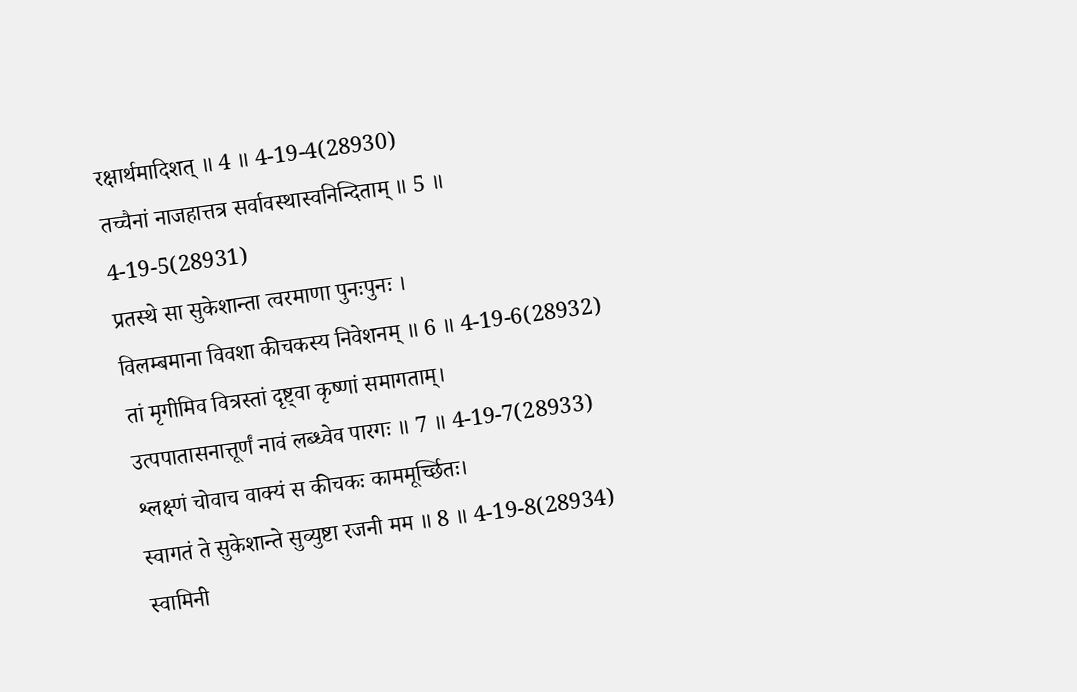रक्षार्थमादिशत् ॥ 4 ॥ 4-19-4(28930)
तच्चैनां नाजहात्तत्र सर्वावस्थास्वनिन्दिताम् ॥ 5 ॥ 4-19-5(28931)
प्रतस्थे सा सुकेशान्ता त्वरमाणा पुनःपुनः ।
विलम्बमाना विवशा कीचकस्य निवेशनम् ॥ 6 ॥ 4-19-6(28932)
तां मृगीमिव वित्रस्तां दृष्ट्वा कृष्णां समागताम्।
उत्पपातासनात्तूर्णं नावं लब्ध्वेव पारगः ॥ 7 ॥ 4-19-7(28933)
श्लक्ष्णं चोवाच वाक्यं स कीचकः काममूर्च्छितः।
स्वागतं ते सुकेशान्ते सुव्युष्टा रजनी मम ॥ 8 ॥ 4-19-8(28934)
स्वामिनी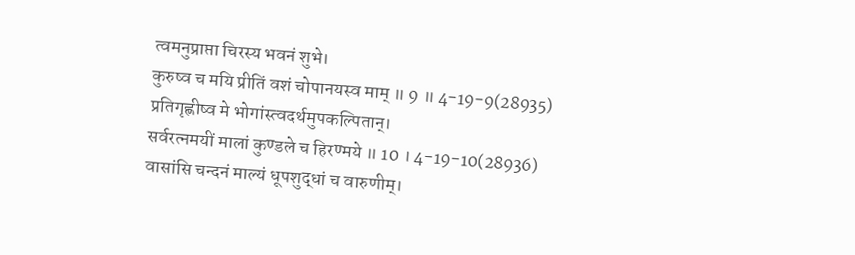त्वमनुप्राप्ता चिरस्य भवनं शुभे।
कुरुष्व च मयि प्रीतिं वशं चोपानयस्व माम् ॥ 9 ॥ 4-19-9(28935)
प्रतिगृह्णीष्व मे भोगांस्त्वदर्थमुपकल्पितान्।
सर्वरत्नमयीं मालां कुण्डले च हिरण्मये ॥ 10 । 4-19-10(28936)
वासांसि चन्दनं माल्यं धूपशुद्धां च वारुणीम्।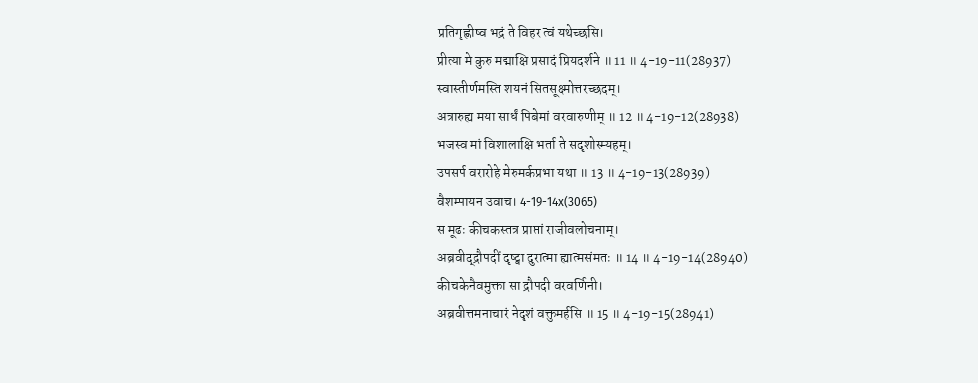प्रतिगृह्णीष्व भद्रं ते विहर त्वं यथेच्छसि।
प्रीत्या मे कुरु मद्माक्षि प्रसादं प्रियदर्शने ॥ 11 ॥ 4-19-11(28937)
स्वास्तीर्णमस्ति शयनं सितसूक्ष्मोत्तरच्छदम्।
अत्रारुह्य मया सार्धं पिबेमां वरवारुणीम् ॥ 12 ॥ 4-19-12(28938)
भजस्व मां विशालाक्षि भर्ता ते सदृशोस्म्यहम्।
उपसर्प वरारोहे मेरुमर्कप्रभा यथा ॥ 13 ॥ 4-19-13(28939)
वैशम्पायन उवाच। 4-19-14x(3065)
स मूढः कीचकस्तत्र प्राप्तां राजीवलोचनाम्।
अब्रवीद्द्रौपदीं दृष्ट्वा दुरात्मा ह्यात्मसंमतः ॥ 14 ॥ 4-19-14(28940)
कीचकेनैवमुक्ता सा द्रौपदी वरवर्णिनी।
अब्रवीत्तमनाचारं नेदृशं वक्तुमर्हसि ॥ 15 ॥ 4-19-15(28941)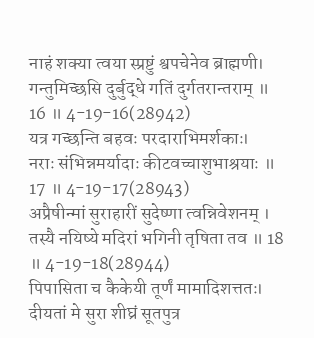नाहं शक्या त्वया स्प्रष्टुं श्वपचेनेव ब्राह्मणी।
गन्तुमिच्छसि दुर्बुद्धे गतिं दुर्गतरान्तराम् ॥ 16 ॥ 4-19-16(28942)
यत्र गच्छन्ति बहवः परदाराभिमर्शकाः।
नराः संभिन्नमर्यादाः कीटवच्चाशुभाश्रयाः ॥ 17 ॥ 4-19-17(28943)
अप्रैषीन्मां सुराहारीं सुदेष्णा त्वन्निवेशनम् ।
तस्यै नयिष्ये मदिरां भगिनी तृषिता तव ॥ 18 ॥ 4-19-18(28944)
पिपासिता च कैकेयी तूर्णं मामादिशत्ततः।
दीयतां मे सुरा शीघ्रं सूतपुत्र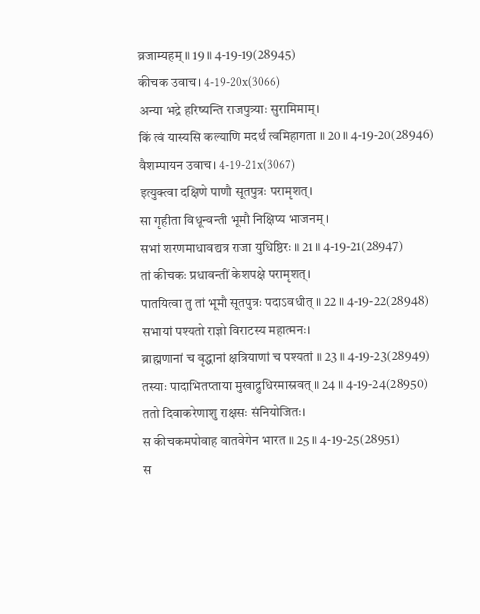व्रजाम्यहम् ॥ 19 ॥ 4-19-19(28945)
कीचक उवाच। 4-19-20x(3066)
अन्या भद्रे हरिष्यन्ति राजपुत्र्याः सुरामिमाम्।
किं त्वं यास्यसि कल्याणि मदर्थं त्वमिहागता ॥ 20 ॥ 4-19-20(28946)
वैशम्पायन उवाच। 4-19-21x(3067)
इत्युक्त्वा दक्षिणे पाणौ सूतपुत्रः परामृशत्।
सा गृहीता विधून्वन्ती भूमौ निक्षिप्य भाजनम् ।
सभां शरणमाधावद्यत्र राजा युधिष्ठिरः ॥ 21 ॥ 4-19-21(28947)
तां कीचकः प्रधावन्तीं केशपक्षे परामृशत्।
पातयित्वा तु तां भूमौ सूतपुत्रः पदाऽवधीत् ॥ 22 ॥ 4-19-22(28948)
सभायां पश्यतो राज्ञो विराटस्य महात्मनः।
ब्राह्मणानां च वृद्धानां क्षत्रियाणां च पश्यतां ॥ 23 ॥ 4-19-23(28949)
तस्याः पादाभितप्ताया मुखाद्रुधिरमास्रवत् ॥ 24 ॥ 4-19-24(28950)
ततो दिवाकरेणाशु राक्षसः संनियोजितः।
स कीचकमपोवाह वातवेगेन भारत ॥ 25 ॥ 4-19-25(28951)
स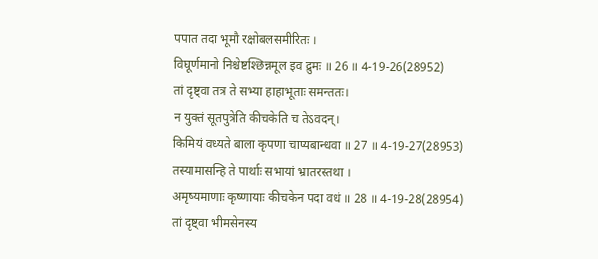पपात तदा भूमौ रक्षोबलसमीरितः ।
विघूर्णमानो निश्चेष्टश्छिन्नमूल इव द्रुमः ॥ 26 ॥ 4-19-26(28952)
तां दृष्ट्वा तत्र ते सभ्या हाहाभूताः समन्ततः।
न युक्तं सूतपुत्रेति कीचकेति च तेऽवदन्।
किमियं वध्यते बाला कृपणा चाप्यबान्धवा ॥ 27 ॥ 4-19-27(28953)
तस्यामासन्हि ते पार्थाः सभायां भ्रातरस्तथा ।
अमृष्यमाणाः कृष्णायाः कीचकेन पदा वधं ॥ 28 ॥ 4-19-28(28954)
तां दृष्ट्वा भीमसेनस्य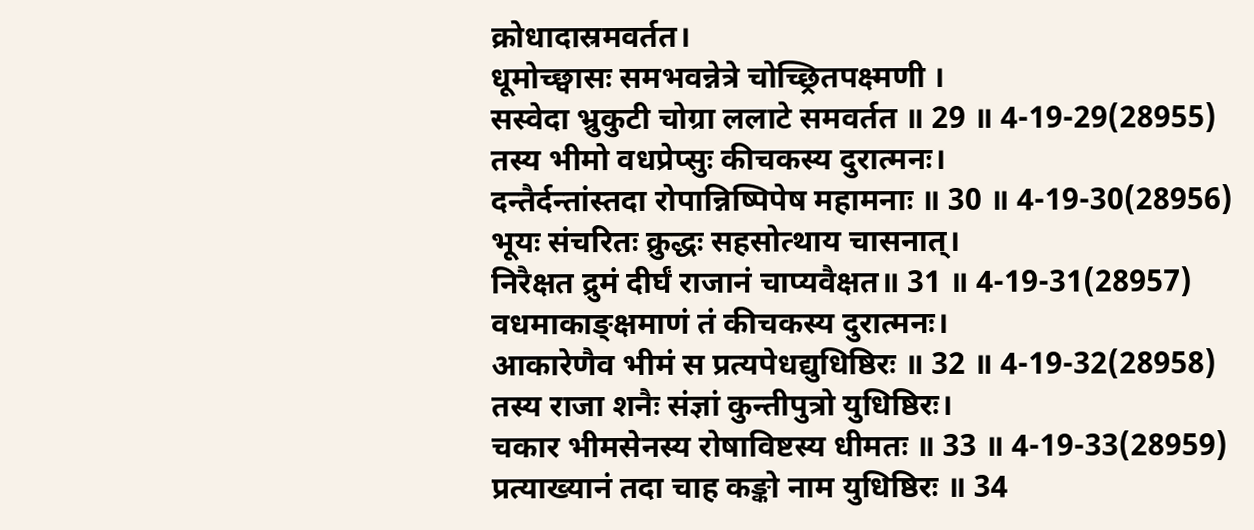क्रोधादास्रमवर्तत।
धूमोच्छ्वासः समभवन्नेत्रे चोच्छ्रितपक्ष्मणी ।
सस्वेदा भ्रुकुटी चोग्रा ललाटे समवर्तत ॥ 29 ॥ 4-19-29(28955)
तस्य भीमो वधप्रेप्सुः कीचकस्य दुरात्मनः।
दन्तैर्दन्तांस्तदा रोपान्निष्पिपेष महामनाः ॥ 30 ॥ 4-19-30(28956)
भूयः संचरितः क्रुद्धः सहसोत्थाय चासनात्।
निरैक्षत द्रुमं दीर्घं राजानं चाप्यवैक्षत॥ 31 ॥ 4-19-31(28957)
वधमाकाङ्क्षमाणं तं कीचकस्य दुरात्मनः।
आकारेणैव भीमं स प्रत्यपेधद्युधिष्ठिरः ॥ 32 ॥ 4-19-32(28958)
तस्य राजा शनैः संज्ञां कुन्तीपुत्रो युधिष्ठिरः।
चकार भीमसेनस्य रोषाविष्टस्य धीमतः ॥ 33 ॥ 4-19-33(28959)
प्रत्याख्यानं तदा चाह कङ्को नाम युधिष्ठिरः ॥ 34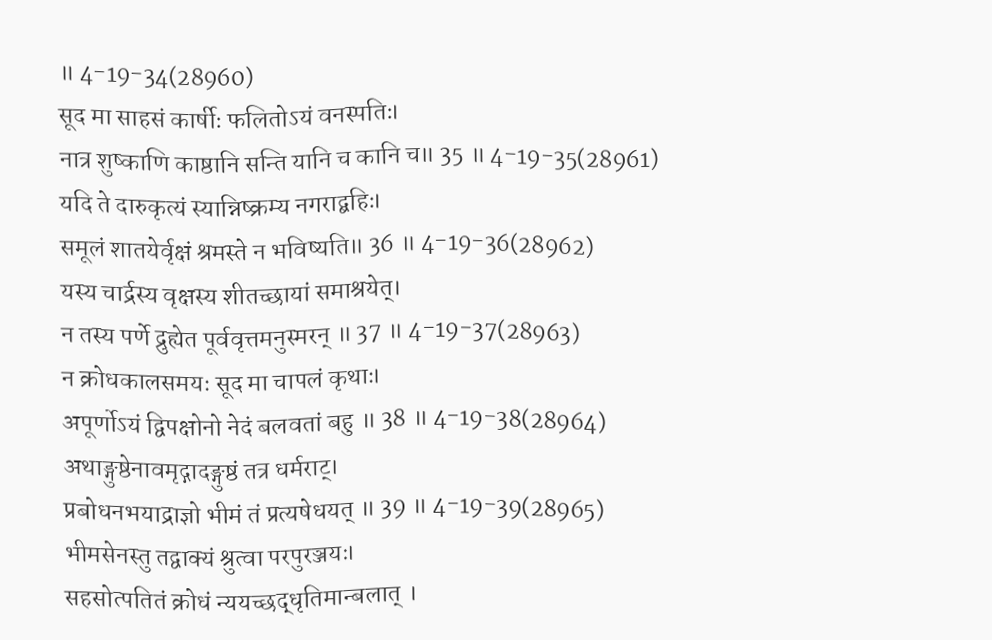॥ 4-19-34(28960)
सूद मा साहसं कार्षीः फलितोऽयं वनस्पतिः।
नात्र शुष्काणि काष्ठानि सन्ति यानि च कानि च॥ 35 ॥ 4-19-35(28961)
यदि ते दारुकृत्यं स्यान्निष्क्रम्य नगराद्बहिः।
समूलं शातयेर्वृक्षं श्रमस्ते न भविष्यति॥ 36 ॥ 4-19-36(28962)
यस्य चार्द्रस्य वृक्षस्य शीतच्छायां समाश्रयेत्।
न तस्य पर्णे द्रुह्येत पूर्ववृत्तमनुस्मरन् ॥ 37 ॥ 4-19-37(28963)
न क्रोधकालसमयः सूद मा चापलं कृथाः।
अपूर्णोऽयं द्विपक्षोनो नेदं बलवतां बहु ॥ 38 ॥ 4-19-38(28964)
अथाङ्गुष्ठेनावमृद्गादङ्गुष्ठं तत्र धर्मराट्।
प्रबोधनभयाद्राज्ञो भीमं तं प्रत्यषेधयत् ॥ 39 ॥ 4-19-39(28965)
भीमसेनस्तु तद्वाक्यं श्रुत्वा परपुरञ्जयः।
सहसोत्पतितं क्रोधं न्ययच्छद्धृतिमान्बलात् ।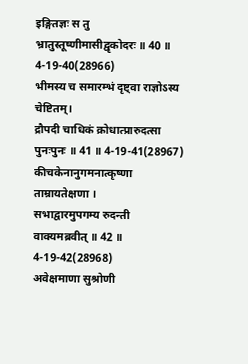इङ्गितज्ञः स तु भ्रातुस्तूष्णीमासीद्वृकोदरः ॥ 40 ॥ 4-19-40(28966)
भीमस्य च समारम्भं दृष्ट्वा राज्ञोऽस्य चेष्टितम्।
द्रौपदी चाधिकं क्रोधात्प्रारुदत्सा पुनःपुनः ॥ 41 ॥ 4-19-41(28967)
कीचकेनानुगमनात्कृष्णा ताम्रायतेक्षणा ।
सभाद्वारमुपगम्य रुदन्ती वाक्यमब्रवीत् ॥ 42 ॥ 4-19-42(28968)
अवेक्षमाणा सुश्रोणी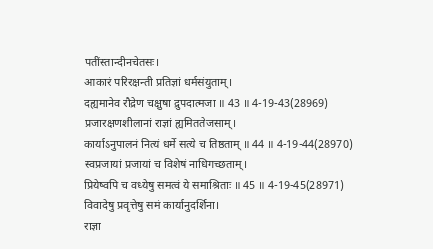पतींस्तान्दीनचेतसः।
आकारं परिरक्षन्ती प्रतिज्ञां धर्मसंयुताम्।
दह्यमानेव रौद्रेण चक्षुषा द्रुपदात्मजा ॥ 43 ॥ 4-19-43(28969)
प्रजारक्षणशीलानां राज्ञां ह्यमिततेजसाम्।
कार्याऽनुपालनं नित्यं धर्मे सत्ये च तिष्ठताम् ॥ 44 ॥ 4-19-44(28970)
स्वप्रजायां प्रजायां च विशेषं नाधिगच्छताम्।
प्रियेष्वपि च वध्येषु समत्वं ये समाश्रिताः ॥ 45 ॥ 4-19-45(28971)
विवादेषु प्रवृत्तेषु समं कार्यानुदर्शिना।
राज्ञा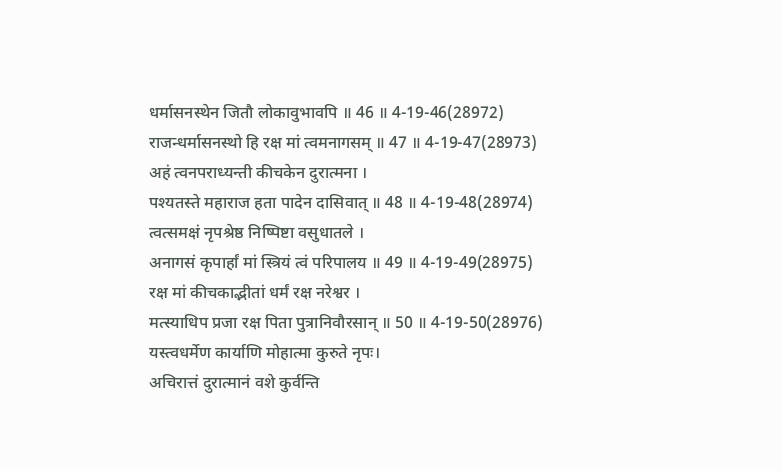धर्मासनस्थेन जितौ लोकावुभावपि ॥ 46 ॥ 4-19-46(28972)
राजन्धर्मासनस्थो हि रक्ष मां त्वमनागसम् ॥ 47 ॥ 4-19-47(28973)
अहं त्वनपराध्यन्ती कीचकेन दुरात्मना ।
पश्यतस्ते महाराज हता पादेन दासिवात् ॥ 48 ॥ 4-19-48(28974)
त्वत्समक्षं नृपश्रेष्ठ निष्पिष्टा वसुधातले ।
अनागसं कृपार्हां मां स्त्रियं त्वं परिपालय ॥ 49 ॥ 4-19-49(28975)
रक्ष मां कीचकाद्भीतां धर्मं रक्ष नरेश्वर ।
मत्स्याधिप प्रजा रक्ष पिता पुत्रानिवौरसान् ॥ 50 ॥ 4-19-50(28976)
यस्त्वधर्मेण कार्याणि मोहात्मा कुरुते नृपः।
अचिरात्तं दुरात्मानं वशे कुर्वन्ति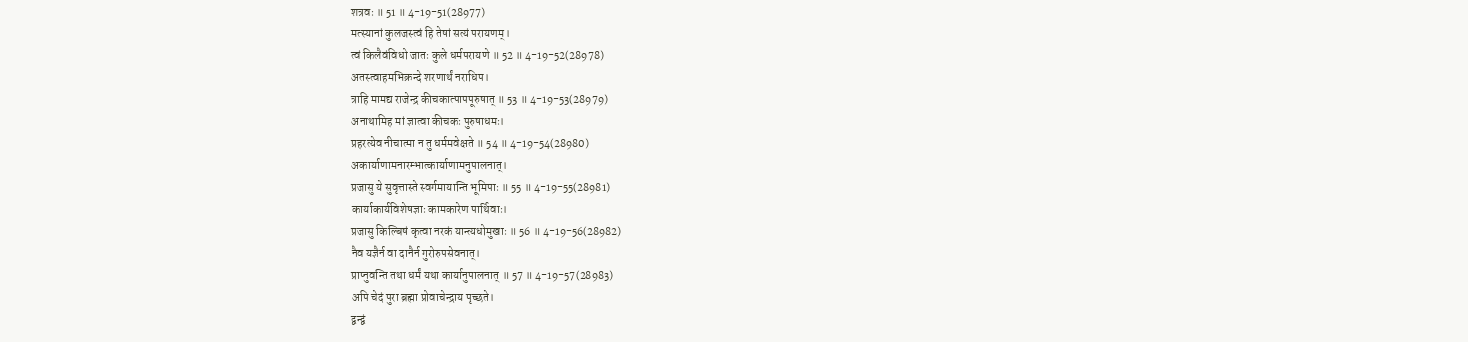शत्रवः ॥ 51 ॥ 4-19-51(28977)
मत्स्यानां कुलजस्त्वं हि तेषां सत्यं परायणम्।
त्वं किलैवंविधो जातः कुले धर्मपरायणे ॥ 52 ॥ 4-19-52(28978)
अतस्त्वाहमभिक्रन्दे शरणार्थं नराधिप।
त्राहि मामद्य राजेन्द्र कीचकात्पापपूरुषात् ॥ 53 ॥ 4-19-53(28979)
अनाथामिह मां ज्ञात्वा कीचकः पुरुषाधमः।
प्रहरत्येव नीचात्मा न तु धर्ममवेक्षते ॥ 54 ॥ 4-19-54(28980)
अकार्याणामनारम्भात्कार्याणामनुपालनात्।
प्रजासु ये सुवृत्तास्ते स्वर्गमायान्ति भूमिपाः ॥ 55 ॥ 4-19-55(28981)
कार्याकार्यविशेषज्ञाः कामकारेण पार्थिवाः।
प्रजासु किल्बिषं कृत्वा नरकं यान्त्यधोमुखाः ॥ 56 ॥ 4-19-56(28982)
नैव यज्ञैर्न वा दानैर्न गुरोरुपसेवनात्।
प्राप्नुवन्ति तथा धर्मं यथा कार्यानुपालनात् ॥ 57 ॥ 4-19-57(28983)
अपि चेदं पुरा ब्रह्मा प्रोवाचेन्द्राय पृच्छते।
द्वन्द्वं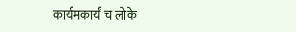कार्यमकार्यं च लोके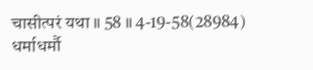चासीत्परं यथा ॥ 58 ॥ 4-19-58(28984)
धर्माधर्मौ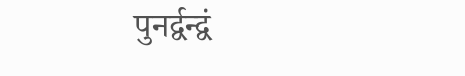पुनर्द्वन्द्वं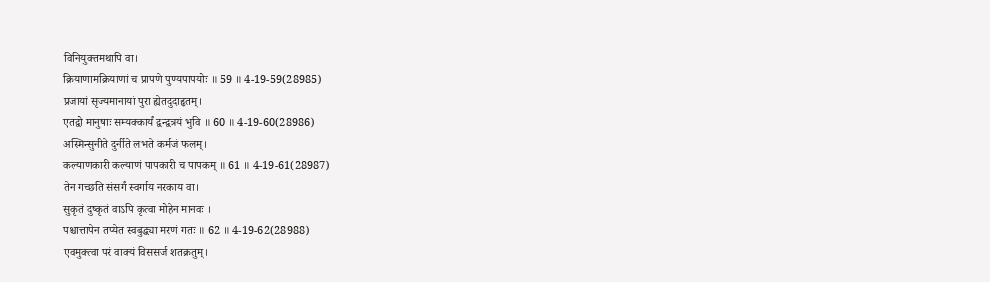विनियुक्तमथापि वा।
क्रियाणामक्रियाणां च प्रापणे पुण्यपापयोः ॥ 59 ॥ 4-19-59(28985)
प्रजायां सृज्यमानायां पुरा ह्येतदुदाहृतम्।
एतद्वो मानुषाः सम्यक्कार्यं द्वन्द्वत्रयं भुवि ॥ 60 ॥ 4-19-60(28986)
अस्मिन्सुनीते दुर्नीते लभते कर्मजं फलम्।
कल्याणकारी कल्याणं पापकारी च पापकम् ॥ 61 ॥ 4-19-61(28987)
तेन गच्छति संसर्गं स्वर्गाय नरकाय वा।
सुकृतं दुष्कृतं वाऽपि कृत्वा मोहेन मानवः ।
पश्चात्तापेन तप्येत स्वबुद्ध्या मरणं गतः ॥ 62 ॥ 4-19-62(28988)
एवमुक्त्वा परं वाक्यं विससर्ज शतक्रतुम्।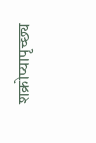शक्रोप्यापृच्छ्य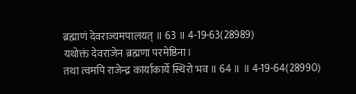ब्रह्माणं देवराज्यमपालयत् ॥ 63 ॥ 4-19-63(28989)
यथोक्तं देवराजेन ब्रह्मणा परमेष्ठिना।
तथा त्वमपि राजेन्द्र कार्याकार्ये स्थिरो भव ॥ 64 ॥ ॥ 4-19-64(28990)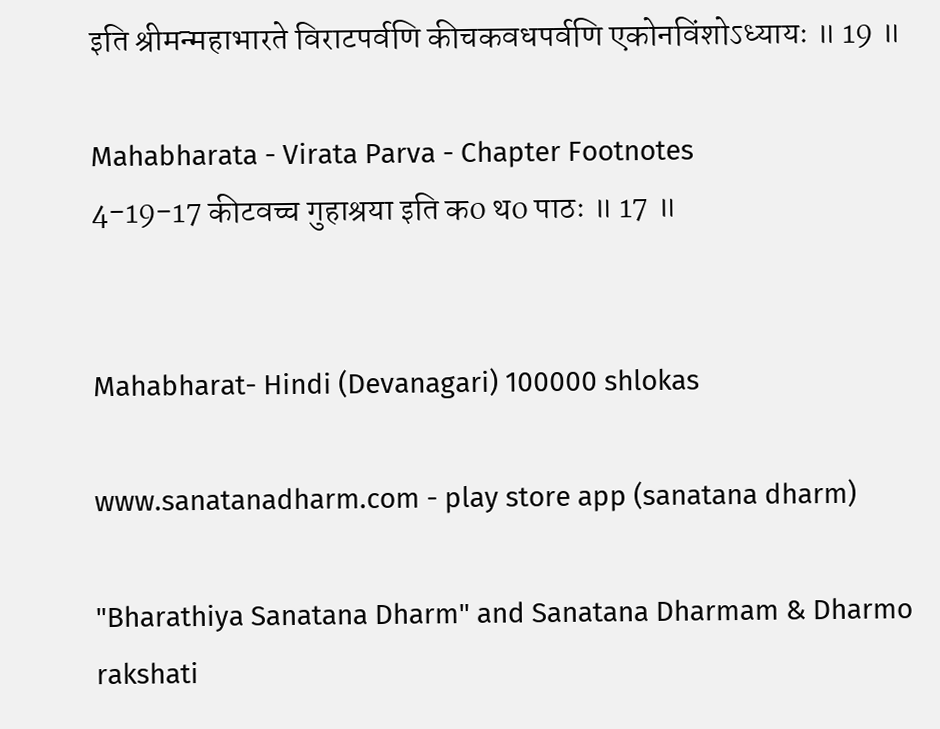इति श्रीमन्महाभारते विराटपर्वणि कीचकवधपर्वणि एकोनविंशोऽध्यायः ॥ 19 ॥

Mahabharata - Virata Parva - Chapter Footnotes
4-19-17 कीटवच्च गुहाश्रया इति कo थo पाठः ॥ 17 ॥


Mahabharat- Hindi (Devanagari) 100000 shlokas

www.sanatanadharm.com - play store app (sanatana dharm)

"Bharathiya Sanatana Dharm" and Sanatana Dharmam & Dharmo rakshati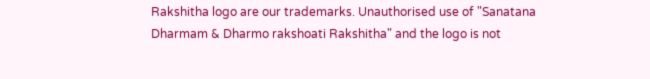Rakshitha logo are our trademarks. Unauthorised use of "Sanatana Dharmam & Dharmo rakshoati Rakshitha" and the logo is not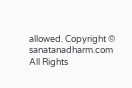allowed. Copyright © sanatanadharm.com All Rights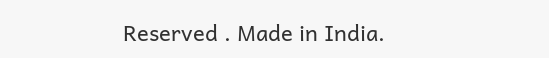Reserved . Made in India.